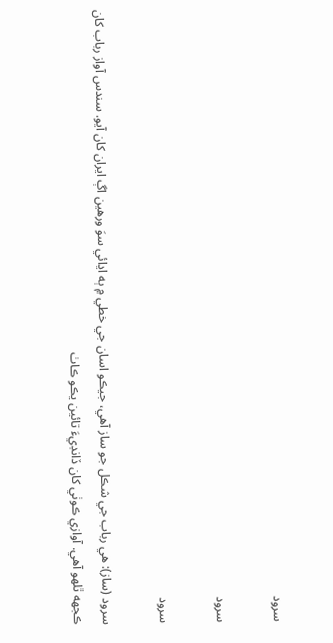سرود

سرود

سرود

سرود (ساز): هي رباب جي شڪل جو ساز آهي، جيڪو اسان جي خطي ۾ ٻه اڍائي سوَ ورهين اڳ ايران کان آيو. سندس آواز رباب کان ڪجهه ٿلهو آهي. آوازي ڪوٺي کان ڏانڊيءَ تائين يڪو ڪاٺ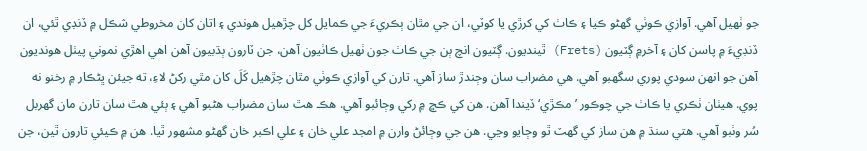جو ٺهيل آهي. آوازي ڪوٺي گهڻو ڪيا ۽ ڪاٺ کي کرڙي يا کوٽي، ان جي مٿان ٻڪريءَ جي ڪمايل کل چڙهيل هوندي ۽ اتان کان مخروطي شڪل ۾ ڏنڊي ٿئي، ان ڏنڊيءَ ۾ پاسن کان ۽ آخر۾ ڳٽيون (Frets) ٿينديون. ڳٽيون انچ ٻن جي ڪاٺ جون ٺهيل ڪاٺيون آهن، جن ٽارون ٻڌبيون آهن اهي اهڙي نموني پيٺل هونديون آهن جو انهن سودي پوري سگهبو آهي. هي مضراب سان وڄندڙ ساز آهي. تارن کي آوازي ڪوٺي مٿان چڙهيل کَلَ کان مٿي رکڻ لاءِ، ته جيئن ڀڻڪار ۾ رخنو نه پوي. هيٺان ٺڪري يا ڪاٺ جي چوڪور ’مڪڙي‘ ڏيندا آهن. هن کي ڪڇ ۾ رکي وڄائبو آهي. هڪ هٿ سان مضراب هڻبو آهي ۽ ٻئي هٿ سان تارن مان گهربل سُر وٺبو آهي. هتي سنڌ ۾ هن ساز کي گهٽ ٿو وڄايو وڃي. هن جي وڄائڻ وارن ۾ امجد علي خان ۽ علي اڪبر خان گهڻو مشهور ٿيا. هن ۾ ڪيئي تارون ٿين، جن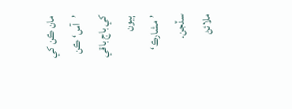مان ڪن کي ’آس‘ ڪن کي باج باقي ٻيون ’مشارڪ‘ سڏجن. ملائڻ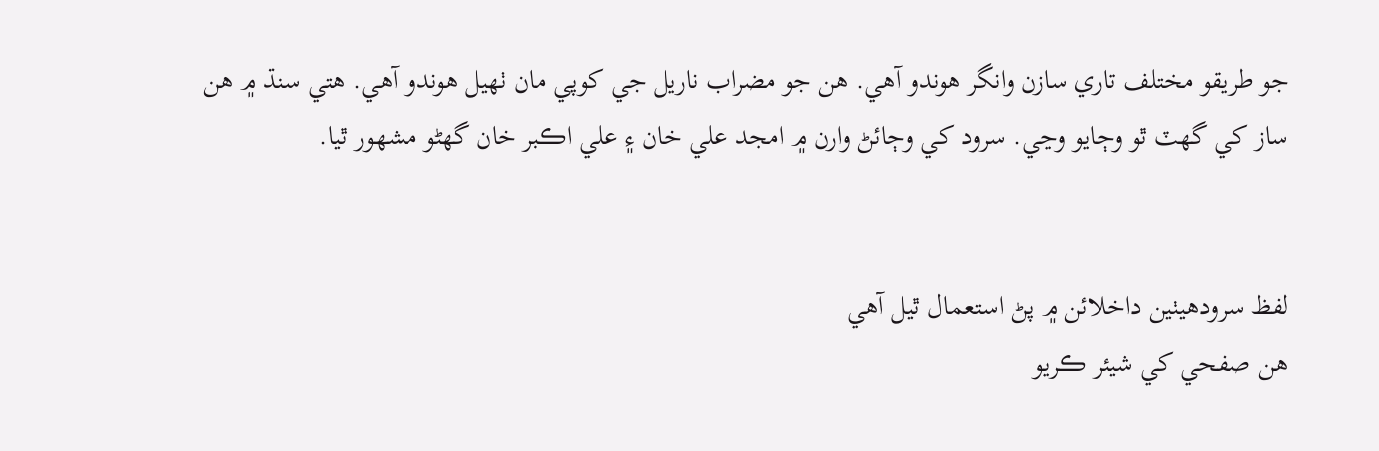جو طريقو مختلف تاري سازن وانگر هوندو آهي. هن جو مضراب ناريل جي کوپي مان ٺهيل هوندو آهي. هتي سنڌ ۾ هن ساز کي گهٽ ٿو وڄايو وڃي. سرود کي وڄائڻ وارن ۾ امجد علي خان ۽ علي اڪبر خان گهڻو مشهور ٿيا.


لفظ سرودھيٺين داخلائن ۾ پڻ استعمال ٿيل آھي
هن صفحي کي شيئر ڪريو